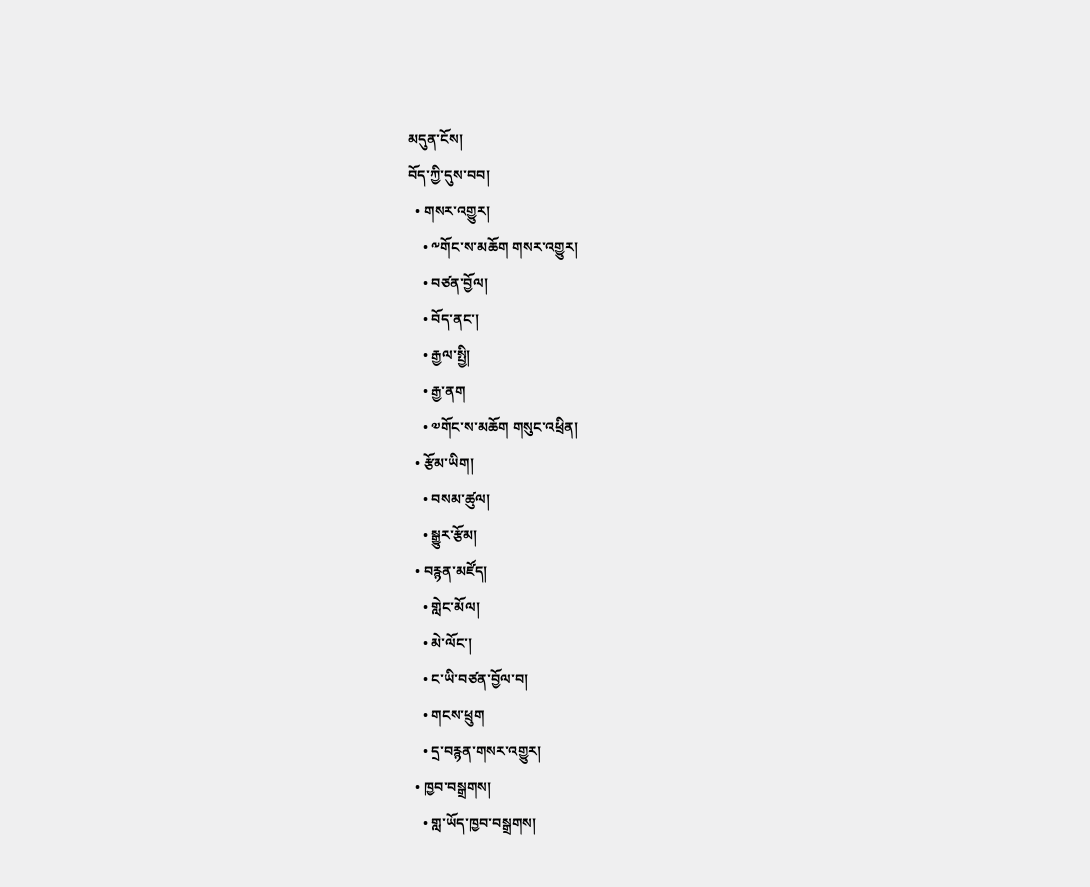མདུན་ངོས།
བོད་ཀྱི་དུས་བབ།
  • གསར་འགྱུར།
    • ༸གོང་ས་མཆོག གསར་འགྱུར།
    • བཙན་བྱོལ།
    • བོད་ནང་།
    • རྒྱལ་སྤྱི།
    • རྒྱ་ནག
    • ༧གོང་ས་མཆོག གསུང་འཕྲིན།
  • རྩོམ་ཡིག།
    • བསམ་ཚུལ།
    • སྒྱུར་རྩོམ།
  • བརྙན་མཛོད།
    • གླེང་མོལ།
    • མེ་ལོང་།
    • ང་ཡི་བཙན་བྱོལ་བ།
    • གངས་ཕྲུག
    • དྲ་བརྙན་གསར་འགྱུར།
  • ཁྱབ་བསྒྲགས།
    • གླ་ཡོད་ཁྱབ་བསྒྲགས།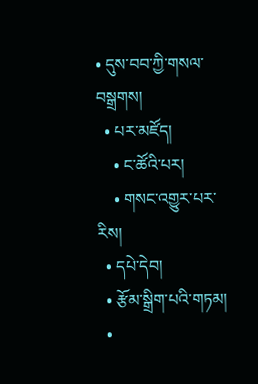• དུས་བབ་ཀྱི་གསལ་བསྒྲགས།
  • པར་མཛོད།
    • ང་ཚོའི་པར།
    • གསང་འགྱུར་པར་རིས།
  • དཔེ་དེབ།
  • རྩོམ་སྒྲིག་པའི་གཏམ།
  •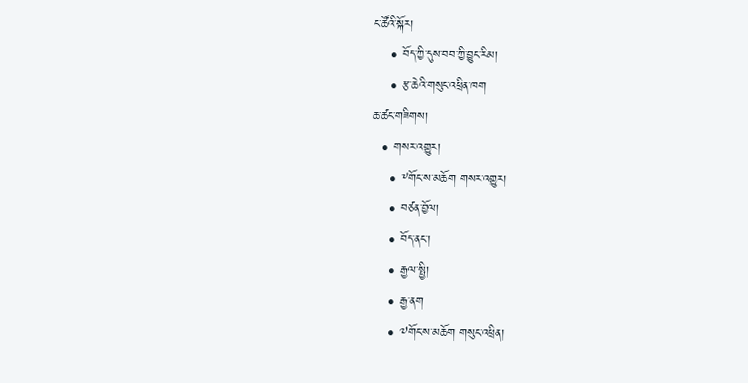ང་ཚོའི་སྐོར།
    • བོད་ཀྱི་དུས་བབ་ཀྱི་བྱུང་རིམ།
    • རྩ་ཆེའི་གསུང་འཕྲིན་ཁག
ཆ་ཚང་གཟིགས།
  • གསར་འགྱུར།
    • ༸གོང་ས་མཆོག གསར་འགྱུར།
    • བཙན་བྱོལ།
    • བོད་ནང་།
    • རྒྱལ་སྤྱི།
    • རྒྱ་ནག
    • ༧གོང་ས་མཆོག གསུང་འཕྲིན།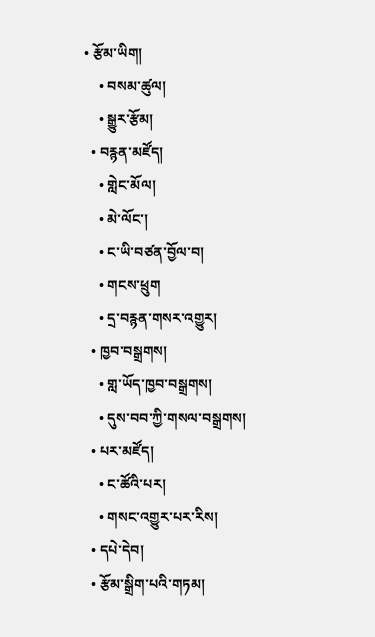• རྩོམ་ཡིག།
    • བསམ་ཚུལ།
    • སྒྱུར་རྩོམ།
  • བརྙན་མཛོད།
    • གླེང་མོལ།
    • མེ་ལོང་།
    • ང་ཡི་བཙན་བྱོལ་བ།
    • གངས་ཕྲུག
    • དྲ་བརྙན་གསར་འགྱུར།
  • ཁྱབ་བསྒྲགས།
    • གླ་ཡོད་ཁྱབ་བསྒྲགས།
    • དུས་བབ་ཀྱི་གསལ་བསྒྲགས།
  • པར་མཛོད།
    • ང་ཚོའི་པར།
    • གསང་འགྱུར་པར་རིས།
  • དཔེ་དེབ།
  • རྩོམ་སྒྲིག་པའི་གཏམ།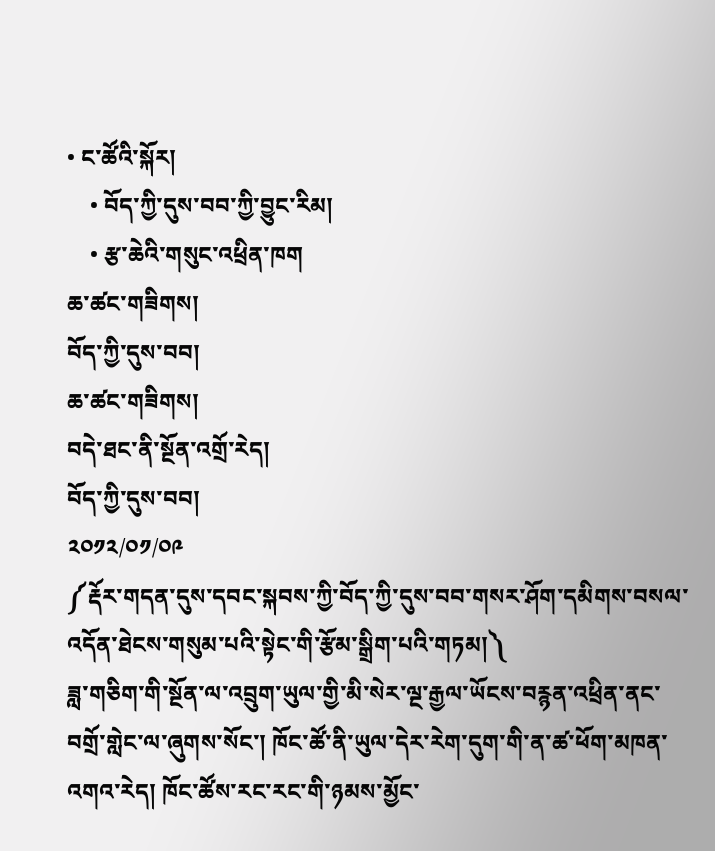• ང་ཚོའི་སྐོར།
    • བོད་ཀྱི་དུས་བབ་ཀྱི་བྱུང་རིམ།
    • རྩ་ཆེའི་གསུང་འཕྲིན་ཁག
ཆ་ཚང་གཟིགས།
བོད་ཀྱི་དུས་བབ།
ཆ་ཚང་གཟིགས།
བདེ་ཐང་ནི་སྔོན་འགྲོ་རེད།
བོད་ཀྱི་དུས་བབ།
༢༠༡༢/༠༡/༠༩
༼རྡོར་གདན་དུས་དབང་སྐབས་ཀྱི་བོད་ཀྱི་དུས་བབ་གསར་ཤོག་དམིགས་བསལ་འདོན་ཐེངས་གསུམ་པའི་སྟེང་གི་རྩོམ་སྒྲིག་པའི་གཏམ།༽
ཟླ་གཅིག་གི་སྔོན་ལ་འབྲུག་ཡུལ་གྱི་མི་སེར་ལྔ་རྒྱལ་ཡོངས་བརྙན་འཕྲིན་ནང་བགྲོ་གླེང་ལ་ཞུགས་སོང་། ཁོང་ཚོ་ནི་ཡུལ་དེར་རེག་དུག་གི་ན་ཚ་ཕོག་མཁན་འགའ་རེད། ཁོང་ཚོས་རང་རང་གི་ཉམས་མྱོང་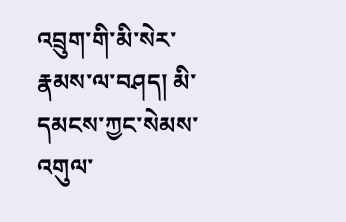འབྲུག་གི་མི་སེར་རྣམས་ལ་བཤད། མི་དམངས་ཀྱང་སེམས་འགུལ་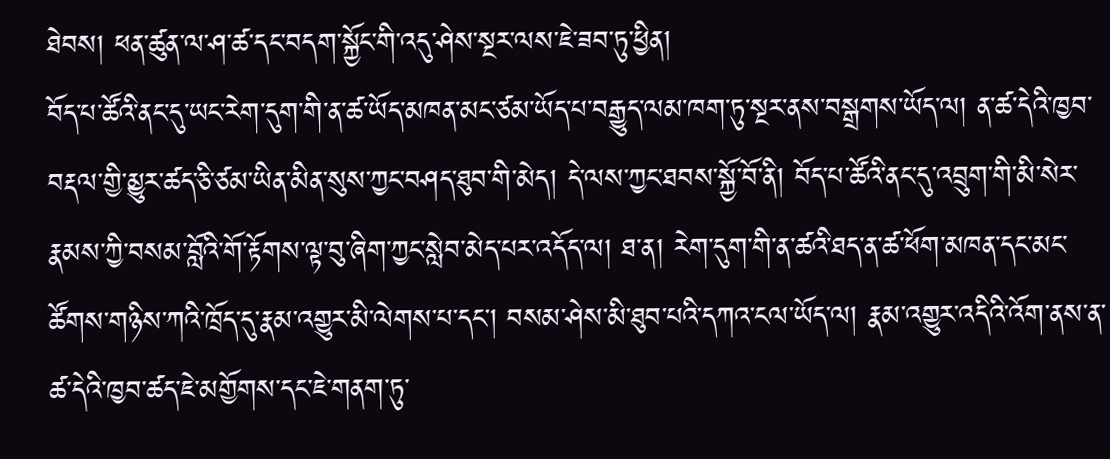ཐེབས། ཕན་ཚུན་ལ་ཤ་ཚ་དང་བདག་སྐྱོང་གི་འདུ་ཤེས་སྔར་ལས་ཇེ་ཟབ་ཏུ་ཕྱིན།
བོད་པ་ཚོའི་ནང་དུ་ཡང་རེག་དུག་གི་ན་ཚ་ཡོད་མཁན་མང་ཙམ་ཡོད་པ་བརྒྱུད་ལམ་ཁག་ཏུ་སྔར་ནས་བསྒྲགས་ཡོད་ལ། ན་ཚ་དེའི་ཁྱབ་བརྡལ་གྱི་མྱུར་ཚད་ཅི་ཙམ་ཡིན་མིན་སུས་ཀྱང་བཤད་ཐུབ་གི་མེད། དེ་ལས་ཀྱང་ཐབས་སྐྱོ་བོ་ནི། བོད་པ་ཚོའི་ནང་དུ་འབྲུག་གི་མི་སེར་རྣམས་ཀྱི་བསམ་བློའི་གོ་རྟོགས་ལྟ་བུ་ཞིག་ཀྱང་སླེབ་མེད་པར་འདོད་ལ། ཐ་ན། རེག་དུག་གི་ན་ཚའི་ཐད་ན་ཚ་ཕོག་མཁན་དང་མང་ཚོགས་གཉིས་ཀའི་ཁྲོད་དུ་རྣམ་འགྱུར་མི་ལེགས་པ་དང་། བསམ་ཤེས་མི་ཐུབ་པའི་དཀའ་ངལ་ཡོད་ལ། རྣམ་འགྱུར་འདིའི་འོག་ནས་ན་ཚ་དེའི་ཁྱབ་ཚད་ཇེ་མགྱོགས་དང་ཇེ་གནག་ཏུ་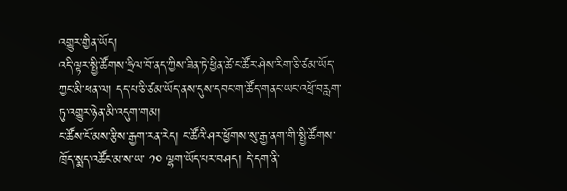འགྱུར་གྱིན་ཡོད།
འདི་ལྟར་སྤྱི་ཚོགས་ཧྲིལ་བོ་ནད་ཀྱིས་ཟིན་ཏེ་ཕྱིན་ཚེ་ང་ཚོར་ཤེས་རིག་ཅི་ཙམ་ཡོད་ཀྱང་མི་ཕན་ལ། དད་པ་ཅི་ཙམ་ཡོད་ནས་དུས་དབང་ག་ཚོད་གནང་ཡང་འཕྲོ་བརླག་ཏུ་འགྱུར་ཉེན་མི་འདུག་གམ།
ང་ཚོས་ངོ་མས་རྩིས་རྒྱག་རན་རེད། ང་ཚོའི་ཤར་ཕྱོགས་སུ་རྒྱ་ནག་གི་སྤྱི་ཚོགས་ཁྲོད་སྨད་འཚོང་མ་ས་ཡ་ ༡༠ ལྷག་ཡོད་པར་བཤད། དེ་དག་ནི་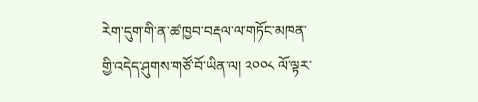རེག་དུག་གི་ན་ཚ་ཁྱབ་བརྡལ་ལ་གཏོང་མཁན་གྱི་འདེད་ཤུགས་གཙོ་བོ་ཡིན་ལ། ༢༠༠༨ ལོ་ལྟར་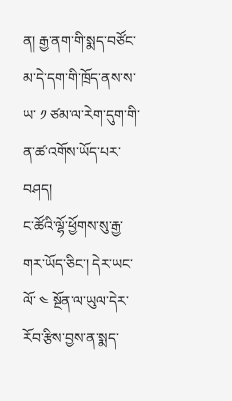ན། རྒྱ་ནག་གི་སྨད་བཙོང་མ་དེ་དག་གི་ཁྲོད་ནས་ས་ཡ་ ༡ ཙམ་ལ་རེག་དུག་གི་ན་ཚ་འགོས་ཡོད་པར་བཤད།
ང་ཚོའི་ལྷོ་ཕྱོགས་སུ་རྒྱ་གར་ཡོད་ཅིང་། དེར་ཡང་ལོ་ ༤ སྔོན་ལ་ཡུལ་དེར་རོབ་རྩིས་བྱས་ན་སྨད་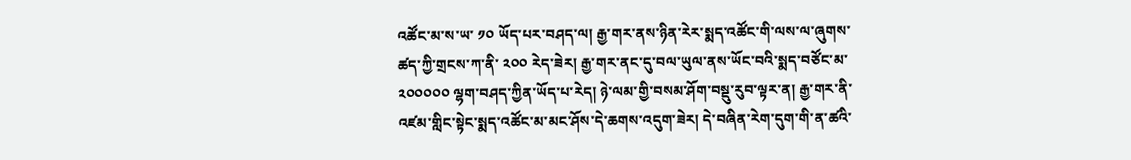འཚོང་མ་ས་ཡ་ ༡༠ ཡོད་པར་བཤད་ལ། རྒྱ་གར་ནས་ཉིན་རེར་སྨད་འཚོང་གི་ལས་ལ་ཞུགས་ཚད་ཀྱི་གྲངས་ཀ་ནི་ ༢༠༠ རེད་ཟེར། རྒྱ་གར་ནང་དུ་བལ་ཡུལ་ནས་ཡོང་བའི་སྨད་བཙོང་མ་ ༢༠༠༠༠༠ ལྷག་བཤད་ཀྱིན་ཡོད་པ་རེད། ཉེ་ལམ་གྱི་བསམ་ཤོག་བསྡུ་རུབ་ལྟར་ན། རྒྱ་གར་ནི་འཛམ་གླིང་སྟེང་སྨད་འཚོང་མ་མང་ཤོས་དེ་ཆགས་འདུག་ཟེར། དེ་བཞིན་རེག་དུག་གི་ན་ཚའི་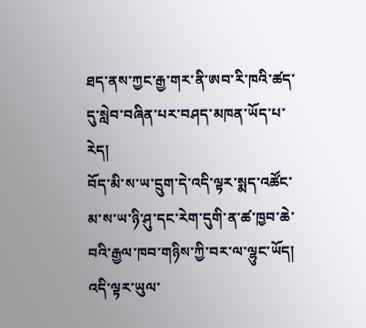ཐད་ནས་ཀྱང་རྒྱ་གར་ནི་ཨབ་རི་ཁའི་ཚད་དུ་སླེབ་བཞིན་པར་བཤད་མཁན་ཡོད་པ་རེད།
བོད་མི་ས་ཡ་དྲུག་དེ་འདི་ལྟར་སྨད་འཚོང་མ་ས་ཡ་ཉི་ཤུ་དང་རེག་དུགི་ན་ཚ་ཁྱབ་ཆེ་བའི་རྒྱལ་ཁབ་གཉིས་ཀྱི་བར་ལ་ལྷུང་ཡོད།
འདི་ལྟར་ཡུལ་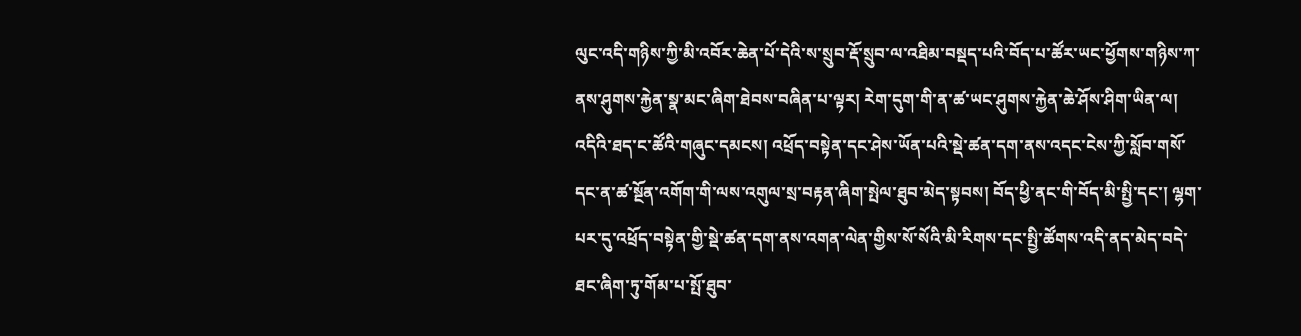ལུང་འདི་གཉིས་ཀྱི་མི་འབོར་ཆེན་པོ་དེའི་ས་སྲུབ་རྡོ་སྲུབ་ལ་འཐིམ་བསྡད་པའི་བོད་པ་ཚོར་ཡང་ཕྱོགས་གཉིས་ཀ་ནས་ཤུགས་རྐྱེན་སྣ་མང་ཞིག་ཐེབས་བཞིན་པ་ལྟར། རེག་དུག་གི་ན་ཚ་ཡང་ཤུགས་རྐྱེན་ཆེ་ཤོས་ཤིག་ཡིན་ལ། འདིའི་ཐད་ང་ཚོའི་གཞུང་དམངས། འཕྲོད་བསྟེན་དང་ཤེས་ཡོན་པའི་སྡེ་ཚན་དག་ནས་འདང་ངེས་ཀྱི་སློབ་གསོ་དང་ན་ཚ་སྔོན་འགོག་གི་ལས་འགུལ་སྲ་བརྟན་ཞིག་སྤེལ་ཐུབ་མེད་སྟབས། བོད་ཕྱི་ནང་གི་བོད་མི་སྤྱི་དང་། ལྷག་པར་དུ་འཕྲོད་བསྟེན་གྱི་སྡེ་ཚན་དག་ནས་འགན་ལེན་གྱིས་སོ་སོའི་མི་རིགས་དང་སྤྱི་ཚོགས་འདི་ནད་མེད་བདེ་ཐང་ཞིག་ཏུ་གོམ་པ་སྤོ་ཐུབ་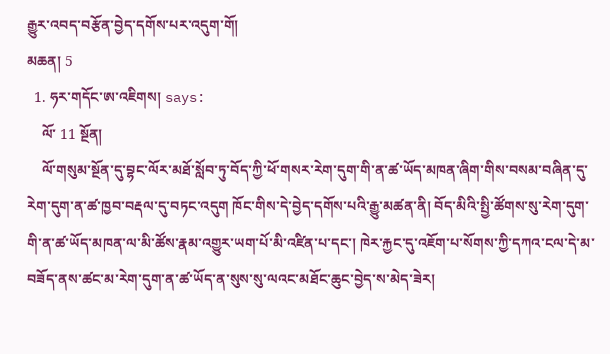རྒྱུར་འབད་བརྩོན་བྱེད་དགོས་པར་འདུག་གོ།
མཆན། 5
  1. ཧར་གདོང་ཨ་འཇིགས། says:
    ལོ་ 11 སྔོན།
    ལོ་གསུམ་སྔོན་དུ་བྷང་ལོར་མཐོ་སློབ་ཏུ་བོད་ཀྱི་ཕོ་གསར་རེག་དུག་གི་ན་ཚ་ཡོད་མཁན་ཞིག་གིས་བསམ་བཞིན་དུ་རེག་དུག་ན་ཚ་ཁྱབ་བརྡལ་དུ་བཏང་འདུག ཁོང་གིས་དེ་བྱེད་དགོས་པའི་རྒྱུ་མཚན་ནི། བོད་མིའི་སྤྱི་ཚོགས་སུ་རེག་དུག་གི་ན་ཚ་ཡོད་མཁན་ལ་མི་ཚོས་རྣམ་འགྱུར་ཡག་པོ་མི་འཛིན་པ་དང་། ཁེར་རྐྱང་དུ་འཇོག་པ་སོགས་ཀྱི་དཀའ་ངལ་དེ་མ་བཟོད་ནས་ཚང་མ་རེག་དུག་ན་ཚ་ཡོད་ན་སུས་སུ་ལའང་མཐོང་ཆུང་བྱེད་ས་མེད་ཟེར།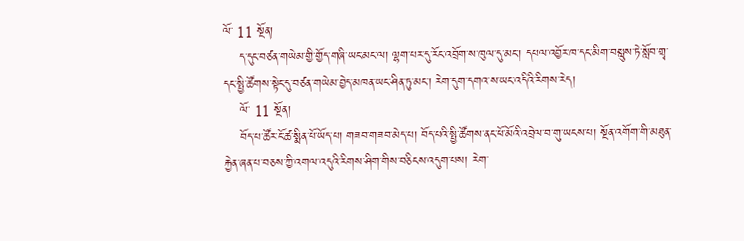ལོ་ 11 སྔོན།
    ད་དུང་བཙན་གཡེམ་གྱི་གྱོད་གཞི་ཡང་མང་ལ། ལྷག་པར་དུ་རོང་འབྲོག་ས་ཁུལ་དུ་མང་། དཔལ་འབྱོར་ཁ་དང་མིག་བསླུས་ཏེ་སློབ་གྲྭ་དང་སྤྱི་ཚོགས་སྟེང་དུ་བཙན་གཡེམ་བྱེད་མཁན་ཡང་ཤིན་ཏུ་མང་། རེག་དུག་དགའ་ས་ཡང་འདིའི་རིགས་རེད།
    ལོ་ 11 སྔོན།
    བོད་པ་ཚོར་ངོ་ཚ་སྨིན་པོ་ཡོད་པ། གཟབ་གཟབ་མེད་པ། བོད་པའི་སྤྱི་ཚོགས་ནང་ཕོ་མོའི་འབྲེལ་བ་གུ་ཡངས་པ། སྔོན་འགོག་གི་མཐུན་རྐྱེན་ཞན་པ་བཅས་ཀྱི་འགལ་འདུའི་རིགས་ཤིག་གིས་བཅིངས་འདུག་པས། རེག་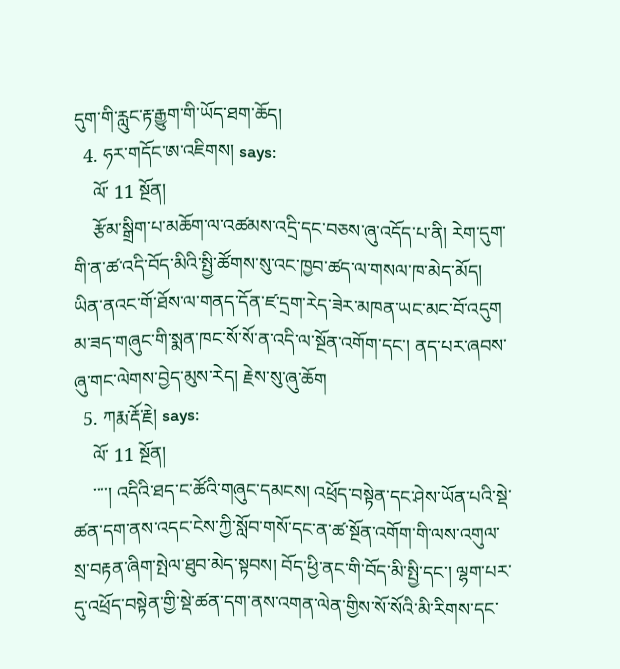དུག་གི་རླུང་རྟ་རྒྱུག་གི་ཡོད་ཐག་ཆོད།
  4. ཧར་གདོང་ཨ་འཇིགས། says:
    ལོ་ 11 སྔོན།
    རྩོམ་སྒྲིག་པ་མཆོག་ལ་འཚམས་འདྲི་དང་བཅས་ཞུ་འདོད་པ་ནི། རེག་དུག་གི་ན་ཚ་འདི་བོད་མིའི་སྤྱི་ཚོགས་སུ་འང་ཁྱབ་ཚད་ལ་གསལ་ཁ་མེད་མོད། ཡིན་ནའང་གོ་ཐོས་ལ་གནད་དོན་ཛ་དྲག་རེད་ཟེར་མཁན་ཡང་མང་བོ་འདུག མ་ཟད་གཞུང་གི་སྨན་ཁང་སོ་སོ་ན་འདི་ལ་སྔོན་འགོག་དང་། ནད་པར་ཞབས་ཞུ་གང་ལེགས་བྱེད་མུས་རེད། རྗེས་སུ་ཞུ་ཆོག
  5. ཀརྨ་རྡོ་རྗེ། says:
    ལོ་ 11 སྔོན།
    ་་་་། འདིའི་ཐད་ང་ཚོའི་གཞུང་དམངས། འཕྲོད་བསྟེན་དང་ཤེས་ཡོན་པའི་སྡེ་ཚན་དག་ནས་འདང་ངེས་ཀྱི་སློབ་གསོ་དང་ན་ཚ་སྔོན་འགོག་གི་ལས་འགུལ་སྲ་བརྟན་ཞིག་སྤེལ་ཐུབ་མེད་སྟབས། བོད་ཕྱི་ནང་གི་བོད་མི་སྤྱི་དང་། ལྷག་པར་དུ་འཕྲོད་བསྟེན་གྱི་སྡེ་ཚན་དག་ནས་འགན་ལེན་གྱིས་སོ་སོའི་མི་རིགས་དང་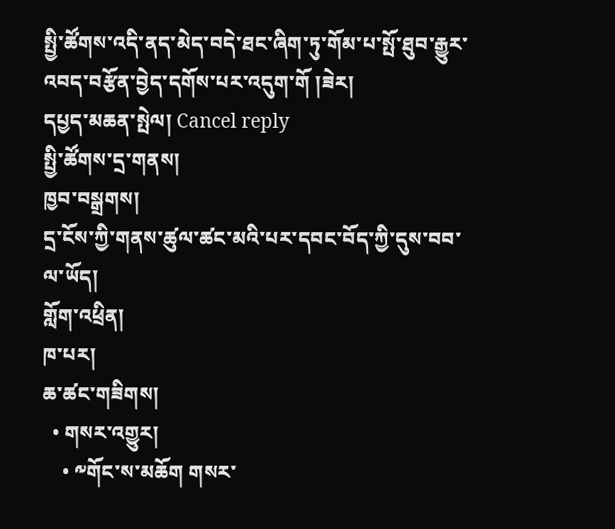སྤྱི་ཚོགས་འདི་ནད་མེད་བདེ་ཐང་ཞིག་ཏུ་གོམ་པ་སྤོ་ཐུབ་རྒྱུར་འབད་བརྩོན་བྱེད་དགོས་པར་འདུག་གོ །ཟེར།
དཔྱད་མཆན་སྤེལ། Cancel reply
སྤྱི་ཚོགས་དྲ་གནས།
ཁྱབ་བསྒྲགས།
དྲ་ངོས་ཀྱི་གནས་ཚུལ་ཚང་མའི་པར་དབང་བོད་ཀྱི་དུས་བབ་ལ་ཡོད།
གློག་འཕྲིན།
ཁ་པར།
ཆ་ཚང་གཟིགས།
  • གསར་འགྱུར།
    • ༸གོང་ས་མཆོག གསར་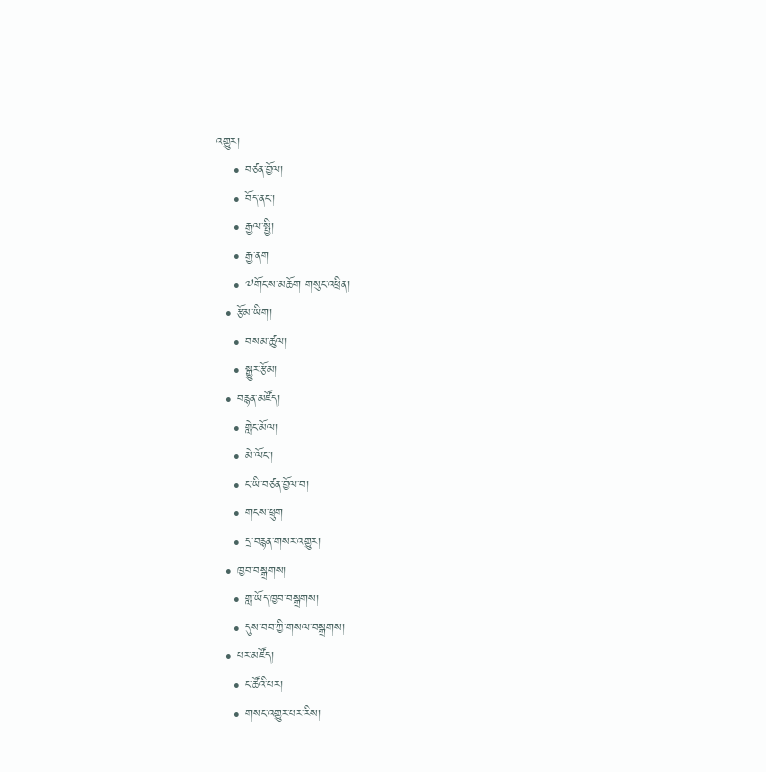འགྱུར།
    • བཙན་བྱོལ།
    • བོད་ནང་།
    • རྒྱལ་སྤྱི།
    • རྒྱ་ནག
    • ༧གོང་ས་མཆོག གསུང་འཕྲིན།
  • རྩོམ་ཡིག།
    • བསམ་ཚུལ།
    • སྒྱུར་རྩོམ།
  • བརྙན་མཛོད།
    • གླེང་མོལ།
    • མེ་ལོང་།
    • ང་ཡི་བཙན་བྱོལ་བ།
    • གངས་ཕྲུག
    • དྲ་བརྙན་གསར་འགྱུར།
  • ཁྱབ་བསྒྲགས།
    • གླ་ཡོད་ཁྱབ་བསྒྲགས།
    • དུས་བབ་ཀྱི་གསལ་བསྒྲགས།
  • པར་མཛོད།
    • ང་ཚོའི་པར།
    • གསང་འགྱུར་པར་རིས།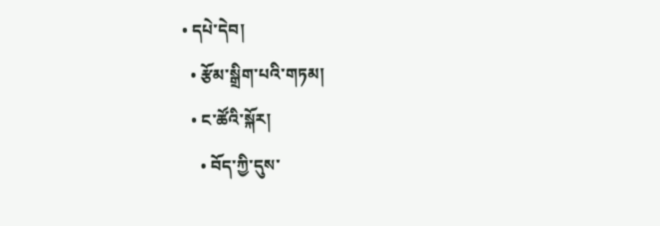• དཔེ་དེབ།
  • རྩོམ་སྒྲིག་པའི་གཏམ།
  • ང་ཚོའི་སྐོར།
    • བོད་ཀྱི་དུས་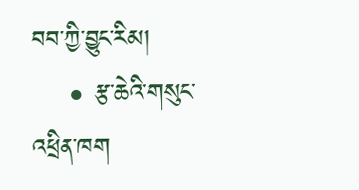བབ་ཀྱི་བྱུང་རིམ།
    • རྩ་ཆེའི་གསུང་འཕྲིན་ཁག